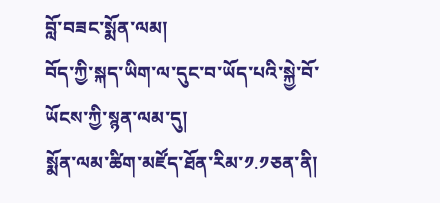བློ་བཟང་སྨོན་ལམ།
བོད་ཀྱི་སྐད་ཡིག་ལ་དུང་བ་ཡོད་པའི་སྐྱེ་བོ་ཡོངས་ཀྱི་སྙན་ལམ་དུ།
སྨོན་ལམ་ཚིག་མཛོད་ཐོན་རིམ་༡.༡ཅན་ནི།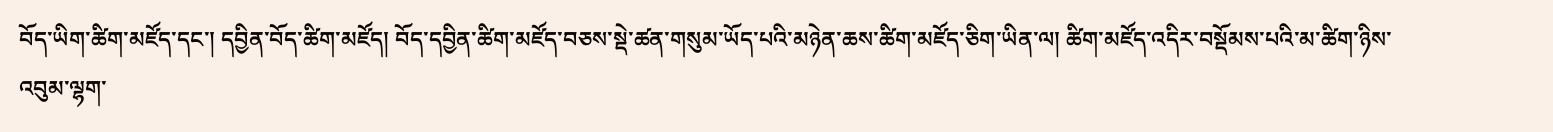བོད་ཡིག་ཚིག་མཛོད་དང་། དབྱིན་བོད་ཚིག་མཛོད། བོད་དབྱིན་ཚིག་མཛོད་བཅས་སྡེ་ཚན་གསུམ་ཡོད་པའི་མཉེན་ཆས་ཚིག་མཛོད་ཅིག་ཡིན་ལ། ཚིག་མཛོད་འདིར་བསྡོམས་པའི་མ་ཚིག་ཉིས་འབུམ་ལྷག་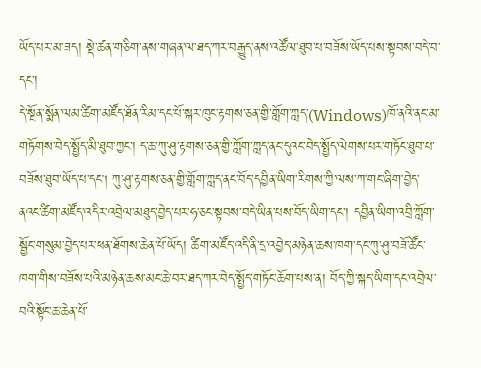ཡོད་པར་མ་ཟད། སྡེ་ཚན་གཅིག་ནས་གཞན་ལ་ཐད་ཀར་བརྒྱུད་ནས་འཚོལ་ཐུབ་པ་བཟོས་ཡོད་པས་སྟབས་བདེ་བ་དང་།
དེ་སྔོན་སྨོན་ལམ་ཚིག་མཛོད་ཐོན་རིམ་དང་པོ་སྐར་ཁུང་རྟགས་ཅན་གྱི་གློག་ཀླད་(Windows)ཁོ་ནའི་ནང་མ་གཏོགས་བེད་སྤྱོད་མི་ཐུབ་ཀྱང་། ད་ཆ་ཀུ་ཤུ་རྟགས་ཅན་གྱི་ཀློག་ཀླད་ནང་དུའང་བེད་སྤྱོད་ལེགས་པར་གཏོང་ཐུབ་པ་བཟོས་ཐུབ་ཡོད་པ་དང། ཀུ་ཤུ་རྟགས་ཅན་གྱི་གློག་ཀླད་ནང་བོད་དབྱིན་ཡིག་རིགས་ཀྱི་ལས་ཀ་གང་ཞིག་བྱེད་ནའང་ཚིག་མཛོད་འདིར་འབྲེལ་མཐུད་བྱེད་པར་ཧ་ཅང་སྟབས་བདེ་ཡིན་པས་བོད་ཡིག་དང་། དབྱིན་ཡིག་འབྲི་ཀློག་སྦྱོང་གསུམ་བྱེད་པར་ཕན་ཐོགས་ཆེན་པོ་ཡོད། ཚིག་མཛོད་འདི་ནི་དྲ་འབྱེད་མཉེན་ཆས་ཁག་དང་ཀུ་ཤུ་བཟོ་ཚོང་ཁག་གིས་བཟོས་པའི་མཉེན་ཆས་མང་ཆེ་བར་ཐད་ཀར་བེད་སྤྱོད་གཏོང་ཆོག་པས་ན། བོད་ཀྱི་སྐད་ཡིག་དང་འབྲེལ་བའི་སྟོང་ཆ་ཆེན་པོ་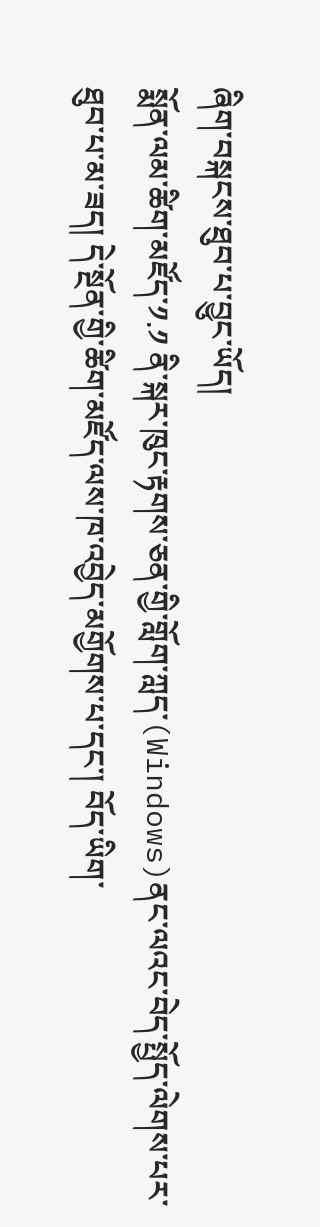ཞིག་བསྐངས་ཐུབ་པ་བྱུང་ཡོད།
སྨོན་ལམ་ཚིག་མཛོད་༡.༡ ནི་སྐར་ཁུང་རྟགས་ཅན་གྱི་གློག་ཀླད་(Windows)ནང་ལའང་བེད་སྤྱོད་ལེགས་པར་ཐུབ་པ་མ་ཟད། དེ་སྔོན་གྱི་ཚིག་མཛོད་ལས་ཁ་འབྱེད་མགྱོགས་པ་དང་། བོད་ཡིག་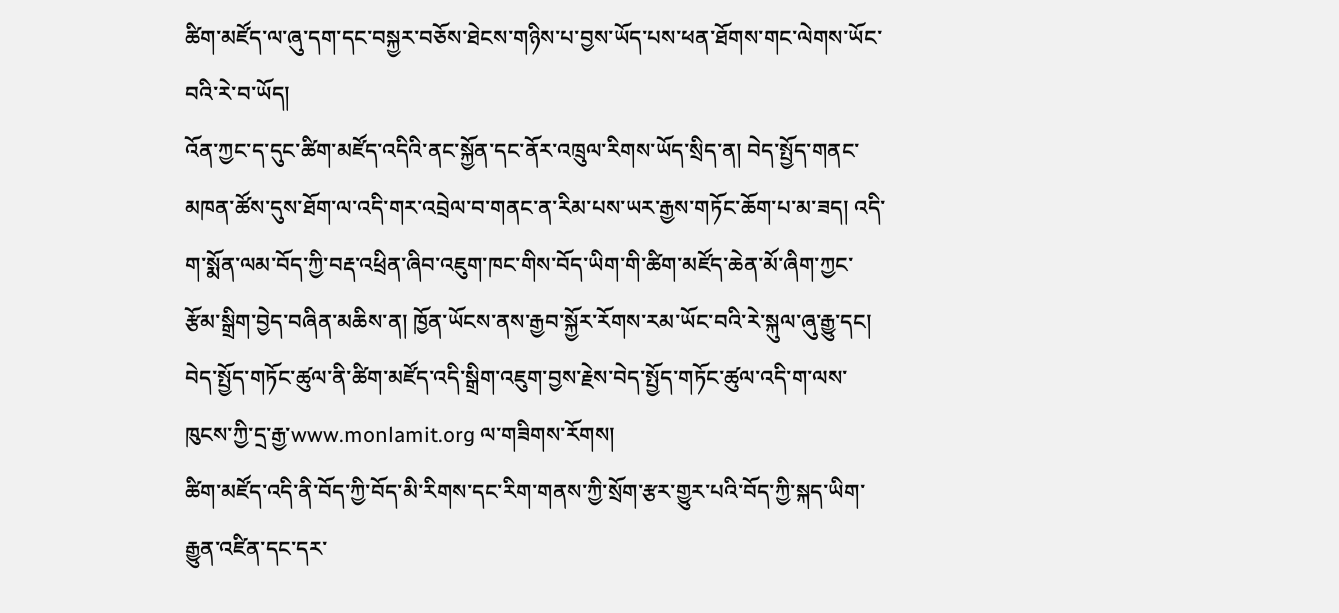ཚིག་མཛོད་ལ་ཞུ་དག་དང་བསྐྱར་བཅོས་ཐེངས་གཉིས་པ་བྱས་ཡོད་པས་ཕན་ཐོགས་གང་ལེགས་ཡོང་བའི་རེ་བ་ཡོད།
འོན་ཀྱང་ད་དུང་ཚིག་མཛོད་འདིའི་ནང་སྐྱོན་དང་ནོར་འཁྲུལ་རིགས་ཡོད་སྲིད་ན། བེད་སྤྱོད་གནང་མཁན་ཚོས་དུས་ཐོག་ལ་འདི་གར་འབྲེལ་བ་གནང་ན་རིམ་པས་ཡར་རྒྱས་གཏོང་ཆོག་པ་མ་ཟད། འདི་ག་སྨོན་ལམ་བོད་ཀྱི་བརྡ་འཕྲིན་ཞིབ་འཇུག་ཁང་གིས་བོད་ཡིག་གི་ཚིག་མཛོད་ཆེན་མོ་ཞིག་ཀྱང་རྩོམ་སྒྲིག་བྱེད་བཞིན་མཆིས་ན། ཁྱོན་ཡོངས་ནས་རྒྱབ་སྐྱོར་རོགས་རམ་ཡོང་བའི་རེ་སྐུལ་ཞུ་རྒྱུ་དང། བེད་སྤྱོད་གཏོང་ཚུལ་ནི་ཚིག་མཛོད་འདི་སྒྲིག་འཇུག་བྱས་རྗེས་བེད་སྤྱོད་གཏོང་ཚུལ་འདི་ག་ལས་ཁུངས་ཀྱི་དྲ་རྒྱ་www.monlamit.org ལ་གཟིགས་རོགས།
ཚིག་མཛོད་འདི་ནི་བོད་ཀྱི་བོད་མི་རིགས་དང་རིག་གནས་ཀྱི་སྲོག་རྩར་གྱུར་པའི་བོད་ཀྱི་སྐད་ཡིག་རྒྱུན་འཛིན་དང་དར་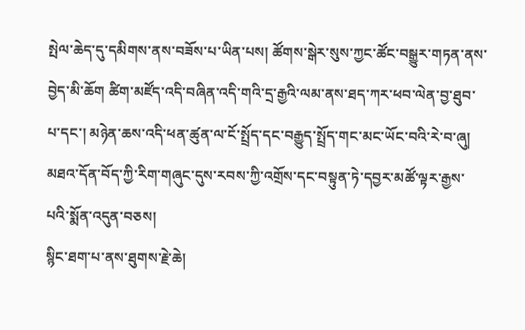སྤེལ་ཆེད་དུ་དམིགས་ནས་བཟོས་པ་ཡིན་པས། ཚོགས་སྒེར་སུས་ཀྱང་ཚོང་བསྒྱུར་གཏན་ནས་བྱེད་མི་ཆོག ཚིག་མཛོད་འདི་བཞིན་འདི་གའི་དྲ་རྒྱའི་ལམ་ནས་ཐད་ཀར་ཕབ་ལེན་བྱ་ཐུབ་པ་དང་། མཉེན་ཆས་འདི་ཕན་ཚུན་ལ་ངོ་སྤྲོད་དང་བརྒྱུད་སྤྲོད་གང་མང་ཡོང་བའི་རེ་བ་ཞུ།
མཐའ་དོན་བོད་ཀྱི་རིག་གཞུང་དུས་རབས་ཀྱི་འགྲོས་དང་བསྟུན་ཏེ་དབྱར་མཚོ་ལྟར་རྒྱས་པའི་སྨོན་འདུན་བཅས།
སྙིང་ཐག་པ་ནས་ཐུགས་རྗེ་ཆེ།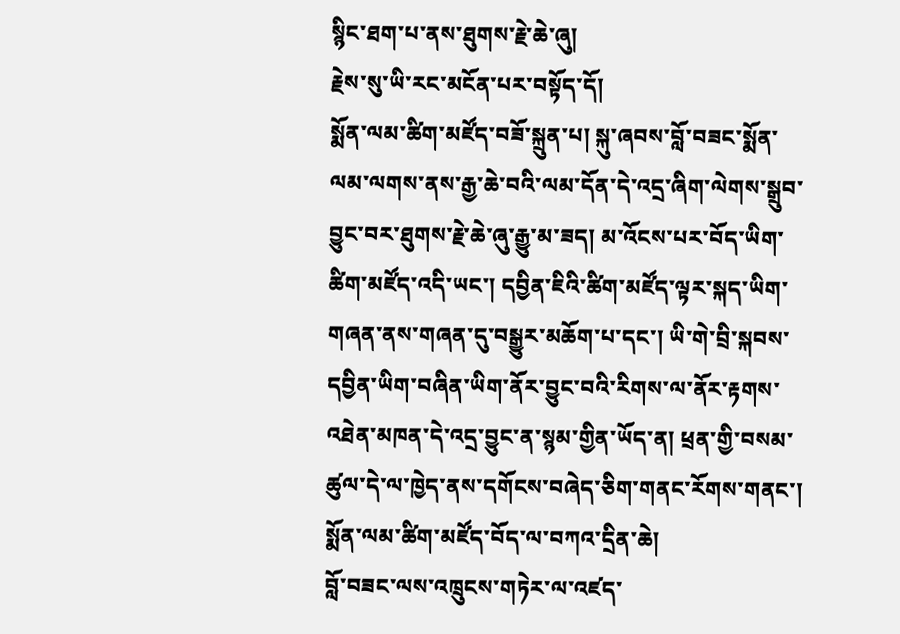སྙིང་ཐག་པ་ནས་ཐུགས་རྗེ་ཆེ་ཞུ།
རྗེས་སུ་ཡི་རང་མངོན་པར་བསྟོད་དོ།
སྨོན་ལམ་ཚིག་མཛོད་བཟོ་སྐྲུན་པ། སྐུ་ཞབས་བློ་བཟང་སྨོན་ལམ་ལགས་ནས་རྒྱ་ཆེ་བའི་ལམ་དོན་དེ་འདྲ་ཞིག་ལེགས་སྒྲུབ་བྱུང་བར་ཐུགས་རྗེ་ཆེ་ཞུ་རྒྱུ་མ་ཟད། མ་འོངས་པར་བོད་ཡིག་ཚིག་མཛོད་འདི་ཡང་། དབྱིན་ཇིའི་ཚིག་མཛོད་ལྟར་སྐད་ཡིག་གཞན་ནས་གཞན་དུ་བསྒྱུར་མཆོག་པ་དང་། ཡི་གེ་བྲི་སྐབས་དབྱིན་ཡིག་བཞིན་ཡིག་ནོར་བྱུང་བའི་རིགས་ལ་ནོར་རྟགས་འཐེན་མཁན་དེ་འདྲ་བྱུང་ན་སྙམ་གྱིན་ཡོད་ན། ཕྲན་གྱི་བསམ་ཚུལ་དེ་ལ་ཁྱེད་ནས་དགོངས་བཞེད་ཅིག་གནང་རོགས་གནང་།
སྨོན་ལམ་ཚིག་མཛོད་བོད་ལ་བཀའ་དྲིན་ཆེ།
བློ་བཟང་ལས་འཁྲུངས་གཏེར་ལ་འཛད་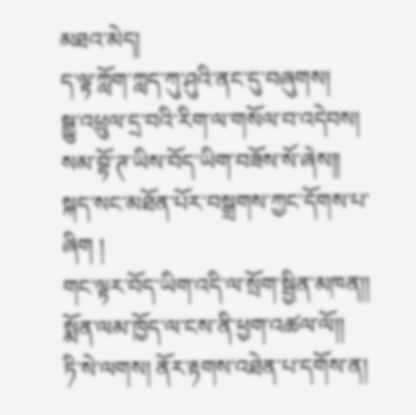མཐའ་མེད།
ད་ལྟ་ཀློག་ཀླད་ཀུ་ཤུའི་ནང་དུ་བཞུགས།
སྒྱུ་འཕྲུལ་དྲ་བའི་རིག་ལ་གསོལ་བ་འདེབས།
སམ་བྷོ་ཊ་ཡིས་བོད་ཡིག་བཟོས་སོ་ཞེས།།
སྐད་སང་མཐོན་པོར་བསྒྲགས་ཀྱང་དོགས་པ་ཞིག །
གང་ལྟར་བོད་ཡིག་འདི་ལ་སྲོག་སྦྱིན་མཁན།།
སྨོན་ལམ་ཁྱོད་ལ་ངས་ནི་ཕྱག་འཚལ་ལོ།།
ཏི་སེ་ལགས། ནོར་རྟགས་འཐེན་པ་དགོས་ན།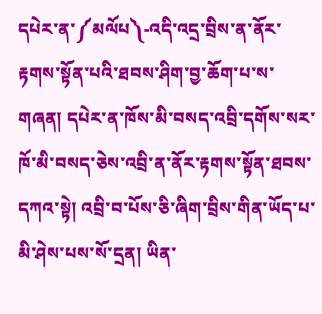དཔེར་ན་༼མལོཔ༽-འདི་འདྲ་བྲིས་ན་ནོར་རྟགས་སྟོན་པའི་ཐབས་ཤིག་བྱ་ཆོག་པ་ས་གཞན། དཔེར་ན་ཁོས་མི་བསད་འབྲི་དགོས་སར་ཁོ་མི་བསད་ཅེས་འབྲི་ན་ནོར་རྟགས་སྟོན་ཐབས་དཀའ་སྟེ། འབྲི་བ་པོས་ཅི་ཞིག་བྲིས་གིན་ཡོད་པ་མི་ཤེས་པས་སོ་དྲན། ཡིན་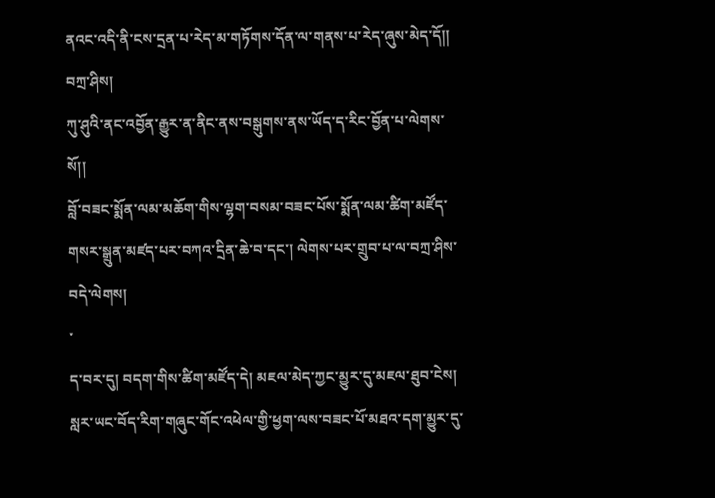ནའང་འདི་ནི་ངས་དྲན་པ་རེད་མ་གཏོགས་དོན་ལ་གནས་པ་རེད་ཞུས་མེད་དོ།།
བཀྲ་ཤིས།
ཀུ་ཤུའི་ནང་འབྱོན་རྒྱུར་ན་ནིང་ནས་བསྒུགས་ནས་ཡོད་ད་རིང་བྱོན་པ་ལེགས་སོ།།
བློ་བཟང་སྨོན་ལམ་མཆོག་གིས་ལྷག་བསམ་བཟང་པོས་སྨོན་ལམ་ཚིག་མཛོད་གསར་སྒྲུན་མཛད་པར་བཀའ་དྲིན་ཆེ་བ་དང་། ལེགས་པར་གྲུབ་པ་ལ་བཀྲ་ཤིས་བདེ་ལེགས།
་
ད་བར་དུ། བདག་གིས་ཚིག་མཛོད་དེ། མཇལ་མེད་ཀྱང་མྱུར་དུ་མཇལ་ཐུབ་ངེས། སླར་ཡང་བོད་རིག་གཞུང་གོང་འཕེལ་གྱི་ཕྱག་ལས་བཟང་པོ་མཐའ་དག་མྱུར་དུ་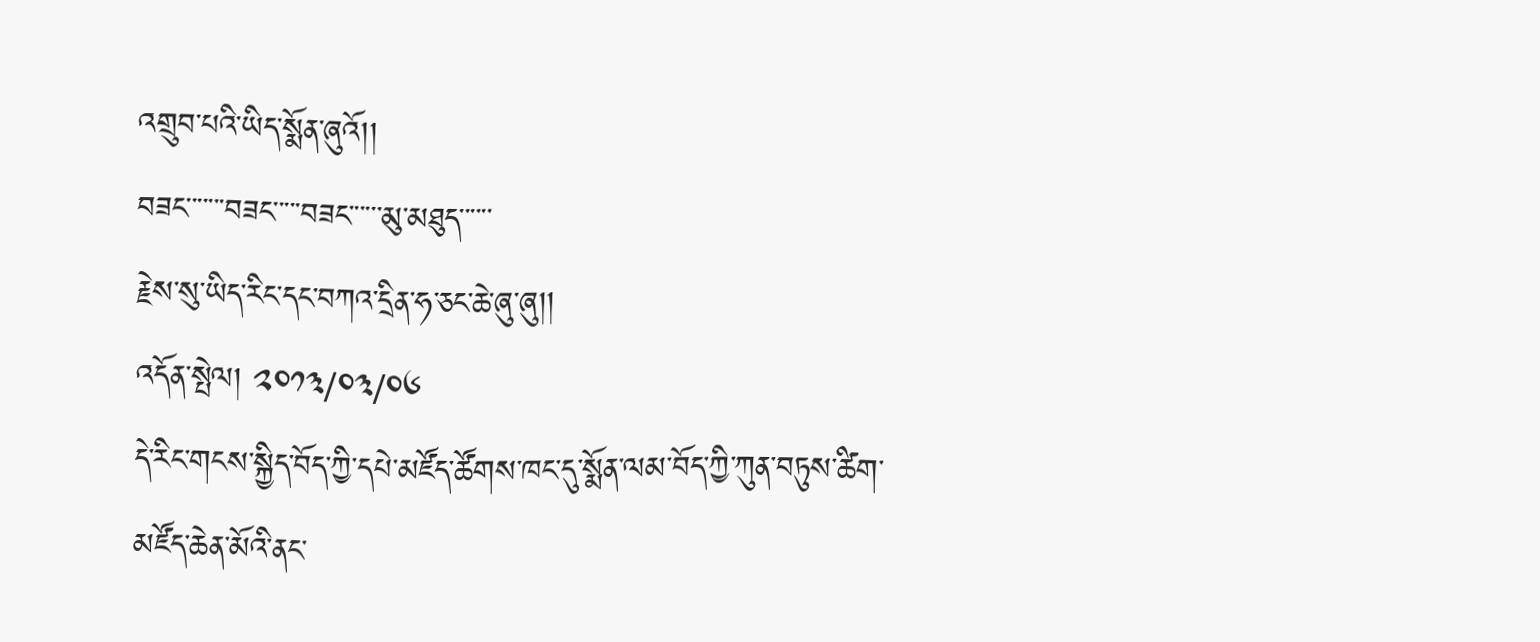འགྲུབ་པའི་ཡིད་སྨོན་ཞུའོ།།
བཟང་་་་་་་བཟང་་་་་བཟང་་་་་་མུ་མཐུད་་་་་་
རྗེས་སུ་ཡིད་རིང་དང་བཀའ་དྲིན་ཧ་ཅང་ཆེ་ཞུ་ཞུ།།
འདོན་སྤེལ། ༢༠༡༣/༠༣/༠༦
དེ་རིང་གངས་སྐྱིད་བོད་ཀྱི་དཔེ་མཛོད་ཚོགས་ཁང་དུ་སྨོན་ལམ་བོད་ཀྱི་ཀུན་བཏུས་ཚིག་མཛོད་ཆེན་མོའི་ནང་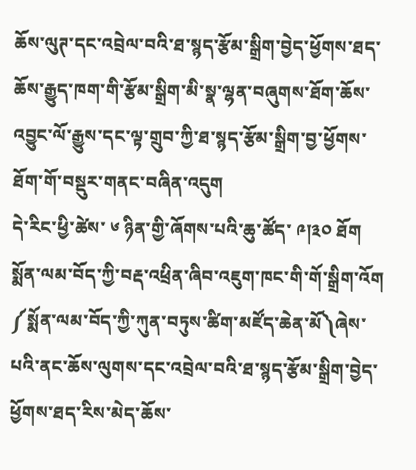ཆོས་ལུཊ་དང་འབྲེལ་བའི་ཐ་སྙད་རྩོམ་སྒྲིག་བྱེད་ཕྱོགས་ཐད་ཆོས་རྒྱུད་ཁག་གི་རྩོམ་སྒྲིག་མི་སྣ་ལྷན་བཞུགས་ཐོག་ཆོས་འབྱུང་ལོ་རྒྱུས་དང་ལྟ་གྲུབ་ཀྱི་ཐ་སྙད་རྩོམ་སྒྲིག་བྱ་ཕྱོགས་ཐོག་གོ་བསྡུར་གནང་བཞིན་འདུག
དེ་རིང་ཕྱི་ཚེས་ ༦ ཉིན་གྱི་ཞོགས་པའི་ཆུ་ཚོད་ ༩།༣༠ ཐོག སྨོན་ལམ་བོད་ཀྱི་བརྡ་འཕྲིན་ཞིབ་འཇུག་ཁང་གི་གོ་སྒྲིག་འོག ༼སྨོན་ལམ་བོད་ཀྱི་ཀུན་བཏུས་ཚིག་མཛོད་ཆེན་མོ༽ཞེས་པའི་ནང་ཆོས་ལུགས་དང་འབྲེལ་བའི་ཐ་སྙད་རྩོམ་སྒྲིག་བྱེད་ཕྱོགས་ཐད་རིས་མེད་ཆོས་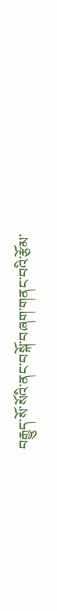བརྒྱུད་སོ་སོའི་ནང་བསྐོ་བཞག་གནང་བའི་རྩོམ་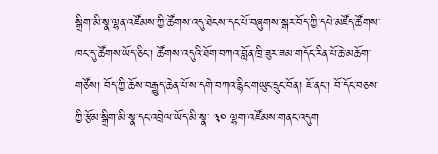སྒྲིག་མི་སྣ་ལྷན་འཛོམས་ཀྱི་ཚོགས་འདུ་ཐེངས་དང་པོ་བཞུགས་སྒར་བོད་ཀྱི་དཔེ་མཛོད་ཚོགས་ཁང་དུ་ཚོགས་ཡོད་ཅིང་། ཚོགས་འདུའི་ཐོག་བཀའ་བློན་ཁྲི་ཟུར་ཟམ་གདོང་རིན་པོ་ཆེ་མཆོག་གཙོས། བོད་ཀྱི་ཆོས་བརྒྱུད་ཆེན་པོ་ས་དགེ་བཀའ་རྙིང་གཡུང་དྲུང་བོན། ཇོ་ནང་། བོ་དོང་བཅས་ཀྱི་རྩོམ་སྒྲིག་མི་སྣ་དང་འབྲེལ་ཡོད་མི་སྣ་ ༣༠ ལྷག་འཛོམས་གནང་འདུག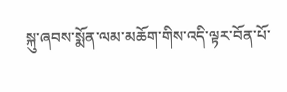སྐུ་ཞབས་སྨོན་ལམ་མཆོག་གིས་འདི་ལྟར་བོན་པོ་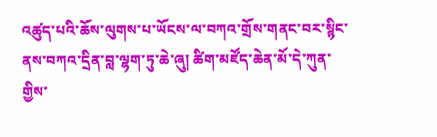འཚུད་པའི་ཆོས་ལུགས་པ་ཡོངས་ལ་བཀའ་གྲོས་གནང་བར་སྙིང་ནས་བཀའ་དྲིན་བླ་ལྷག་ཏུ་ཆེ་ཞུ། ཚིག་མཛོད་ཆེན་མོ་དེ་ཀུན་གྱིས་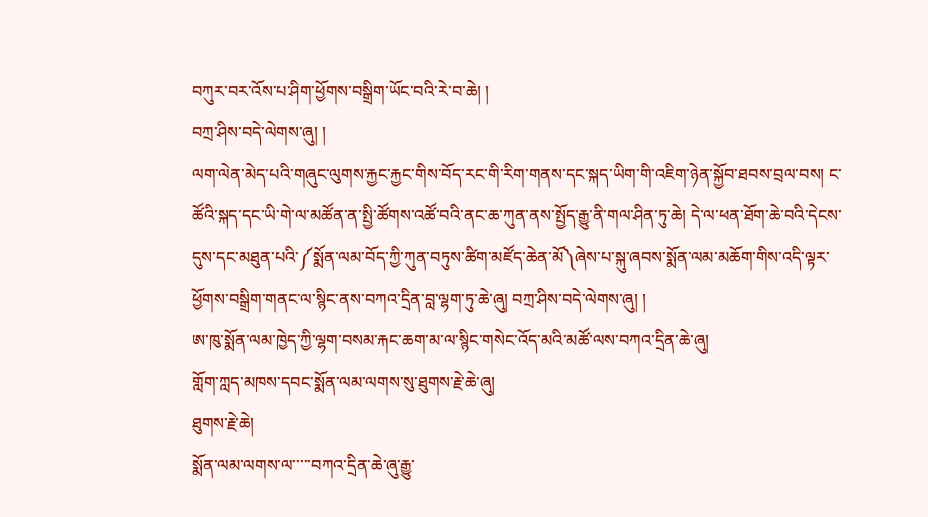བཀུར་བར་འོས་པ་ཤིག་ཕྱོགས་བསྒྲིག་ཡོང་བའི་རེ་བ་ཆེ། །
བཀྲ་ཤིས་བདེ་ལེགས་ཞུ། །
ལག་ལེན་མེད་པའི་གཞུང་ལུགས་རྐྱང་རྐྱང་གིས་བོད་རང་གི་རིག་གནས་དང་སྐད་ཡིག་གི་འཇིག་ཉེན་སྐྱོབ་ཐབས་བྲལ་བས། ང་ཚོའི་སྐད་དང་ཡི་གེ་ལ་མཚོན་ན་སྤྱི་ཚོགས་འཚོ་བའི་ནང་ཆ་ཀུན་ནས་སྤྱོད་རྒྱུ་ནི་གལ་ཤིན་ཏུ་ཆེ། དེ་ལ་ཕན་ཐོག་ཆེ་བའི་དེངས་དུས་དང་མཐུན་པའི་༼སྨོན་ལམ་བོད་ཀྱི་ཀུན་བཏུས་ཚིག་མཛོད་ཆེན་མོ༽ཞེས་པ་སྐུ་ཞབས་སྨོན་ལམ་མཆོག་གིས་འདི་ལྟར་ཕྱོགས་བསྒྲིག་གནང་ལ་སྙིང་ནས་བཀའ་དྲིན་བླ་ལྷག་ཏུ་ཆེ་ཞུ། བཀྲ་ཤིས་བདེ་ལེགས་ཞུ། །
ཨ་ཁུ་སྨོན་ལམ་ཁྱེད་ཀྱི་ལྷག་བསམ་རྐང་ཆག་མ་ལ་སྙིང་གསེང་འོད་མའི་མཚོ་ལས་བཀའ་དྲིན་ཆེ་ཞུ།
གློག་ཀླད་མཁས་དབང་སྨོན་ལམ་ལགས་སུ་ཐུགས་རྗེ་ཆེ་ཞུ།
ཐུགས་རྗེ་ཆེ།
སྨོན་ལམ་ལགས་ལ་་་་་བཀའ་དྲིན་ཆེ་ཞུ་རྒྱུ་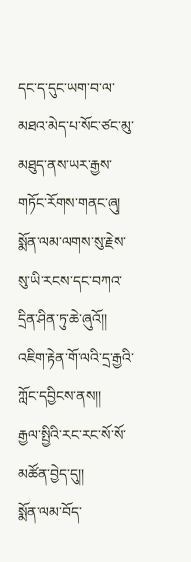དང་ད་དུང་ཡག་བ་ལ་མཐའ་མེད་པ་སོང་ཙང་མུ་མཐུད་ནས་ཡར་རྒྱས་གཏོང་རོགས་གནང་ཞུ།
སྨོན་ལམ་ལགས་སུ་རྗེས་སུ་ཡི་རངས་དང་བཀའ་དྲིན་ཤིན་ཏུ་ཆེ་ཞུའོ།།
འཇིག་རྟེན་གོ་ལའི་དྲ་རྒྱའི་ཀློང་དབྱིངས་ནས།།
རྒྱལ་སྤྱིའི་རང་རང་སོ་སོ་མཚོན་བྱེད་དུ།།
སྨོན་ལམ་བོད་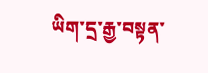ཡིག་དྲ་རྒྱ་བསྟན་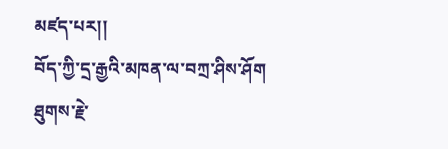མཛད་པར།།
བོད་ཀྱི་དྲ་རྒྱའི་མཁན་ལ་བཀྲ་ཤིས་ཤོག
ཐུགས་རྗེ་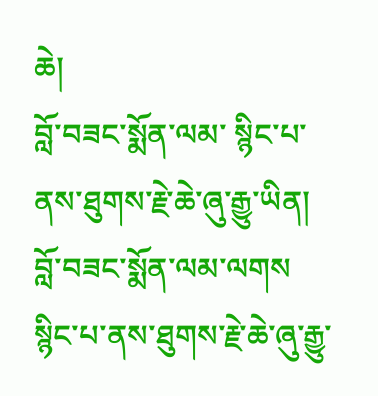ཆེ།
བློ་བཟང་སྨོན་ལམ་ སྙིང་པ་ནས་ཐུགས་རྗེ་ཆེ་ཞུ་རྒྱུ་ཡིན།
བློ་བཟང་སྨོན་ལམ་ལགས སྙིང་པ་ནས་ཐུགས་རྗེ་ཆེ་ཞུ་རྒྱུ་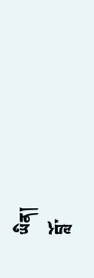ཡིན།
བློ་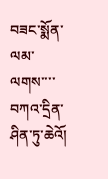བཟང་སྨོན་ལམ་ལགས་་་་བཀའ་དྲིན་ཤིན་ཏུ་ཆེའོ།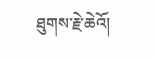ཐུགས་རྗེ་ཆེའོ།